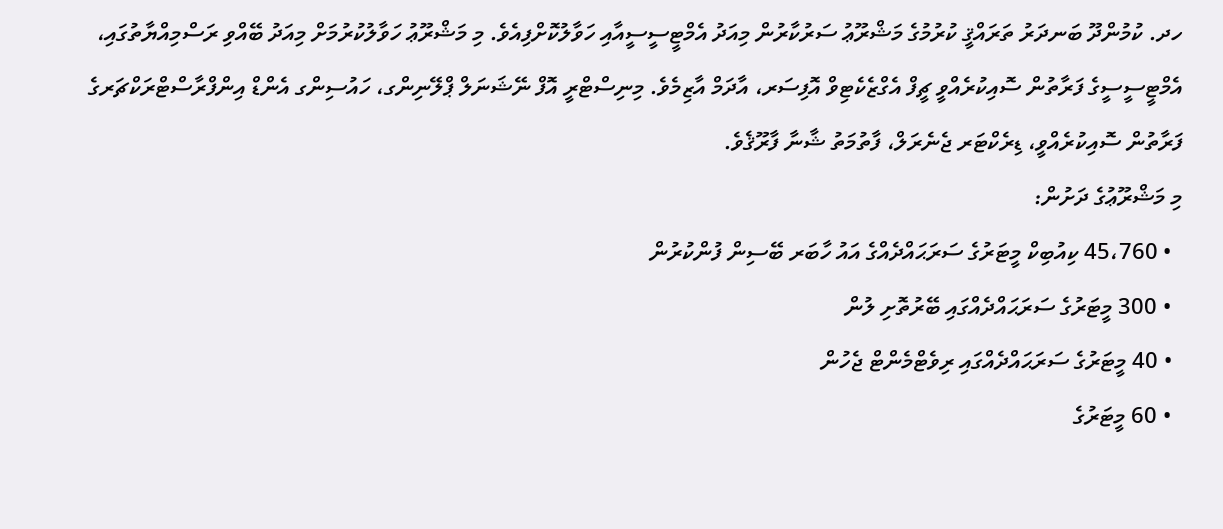ހދ. ކުމުންދޫ ބަނދަރު ތަރައްޤީ ކުރުމުގެ މަޝްރޫޢު ސަރުކާރުން މިއަދު އެމްޓީސީސީއާއި ހަވާލުކޮށްފިއެވެ. މި މަޝްރޫޢު ހަވާލުކުރުމަށް މިއަދު ބޭއްވި ރަސްމިއްޔާތުގައި، އެމްޓީސީސީގެ ފަރާތުން ސޮއިކުރެއްވީ ޗީފް އެގްޒެކެޓިވް އޮފިސަރ، އާދަމް އާޒިމެވެ. މިނިސްޓްރީ އޮފް ނޭޝަނަލް ޕްލޭނިންގ، ހައުސިންގ އެންޑް އިންފްރާސްޓްރަކްޗަރގެ ފަރާތުން ސޮއިކުރެއްވީ، ޑިރެކްޓަރ ޖެނެރަލް، ފާތުމަތު ޝާނާ ފާރޫޤެވެ.
މި މަޝްރޫޢުގެ ދަށުން:
  • 45،760 ކިއުބިކް މީޓަރުގެ ސަރަޙައްދެއްގެ އައު ހާބަރ ބޭސިން ފުންކުރުން
  • 300 މީޓަރުގެ ސަރަޙައްދެއްގައި ބޭރުތޮށި ލުން
  • 40 މީޓަރުގެ ސަރަޙައްދެއްގައި ރިވެޓްމެންޓް ޖެހުން
  • 60 މީޓަރުގެ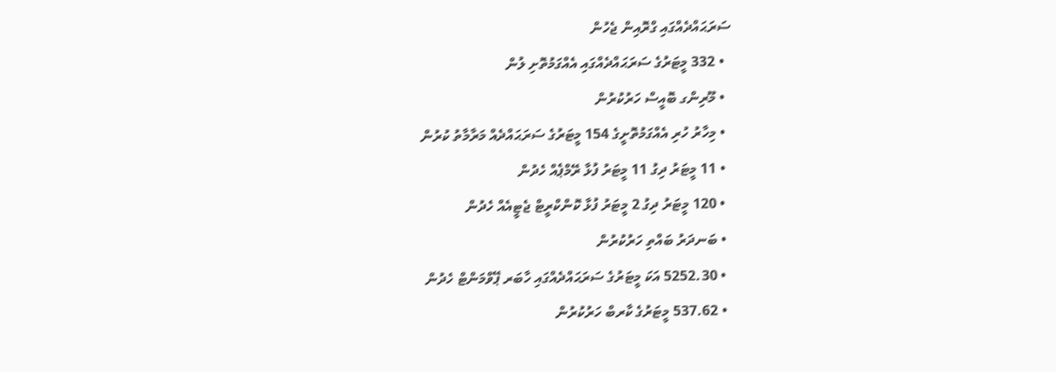ސަރަޙައްދެއްގައި ގްރޮއިން ޖެހުން
  • 332 މީޓަރުގެ ސަރަޙައްދެއްގައި އެއްގަމުތޮށި ލުން
  • މޫރިންގ ބޮއީސް ހަރުކުރުން
  • މިހާރު ހުރި އެއްގަމުތޮށީގެ 154 މީޓަރުގެ ސަރަޙައްދެއް މަރާމާތު ކުރުން
  • 11 މީޓަރު ދިގު 11 މީޓަރު ފުޅާ ރޭމްޕެއް ހެދުން
  • 120 މީޓަރު ދިގު 2 މީޓަރު ފުޅާ ކޮންކްރީޓް ޖެޓީއެއް ހެދުން
  • ބަނދަރު ބައްތި ހަރުކުރުން
  • 5252.30 އަކަ މީޓަރުގެ ސަރަޙައްދެއްގައި ހާބަރ ޕޭވްމަންޓް ހެދުން
  • 537.62 މީޓަރުގެ ކާރބް ހަރުކުރުން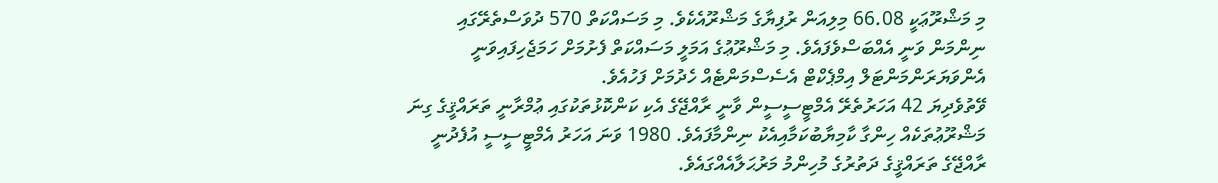މި މަޝްރޫޢަކީ 66.08 މިލިއަން ރުފިޔާގެ މަޝްރޫއެކެވެ. މި މަސައްކަތް 570 ދުވަސްތެރޭގައި ނިންމަން ވަނީ އެއްބަސްވެފައެވެ. މި މަޝްރޫޢުގެ އަމަލީ މަސައްކަތް ފެށުމަށް ހަމަޖެހިފައިވަނީ އެންވަޔަރަންމަންޓަލް އިމްޕެކްޓް އެސެސްމަންޓެއް ހެދުމަށް ފަހުއެވެ.
ވޭތުވެދިޔަ 42 އަހަރުތެރޭ އެމްޓީސީސީން ވާނީ ރާއްޖޭގެ އެކި ކަންކޮޅުތަކުގައި ޢުމްރާނީ ތަރައްޤީގެ ގިނަ މަޝްރޫޢުތަކެއް ހިންގާ ކާމިޔާބުކަމާއިއެކު ނިންމާފައެވެ. 1980 ވަނަ އަހަރު އެމްޓީސީސީ އުފެދުނީ ރާއްޖޭގެ ތަރައްޤީގެ ދަތުރުގެ މުހިންމު މަރުޙަލާއެއްގައެވެ.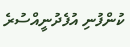ކުންފުނި އުފެދުނީއްސުރެ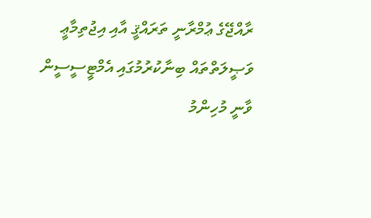ރާއްޖޭގެ ޢުމްރާނީ ތަރައްޤީ އާއި އިޖުތިމާޢީ ވަޞީލަތްތައް ބިނާކުރުމުގައި އެމްޓީސީސީން ވާނީ މުހިންމު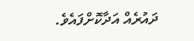ދައުރެއް އަދާކޮށްފައެވެ.